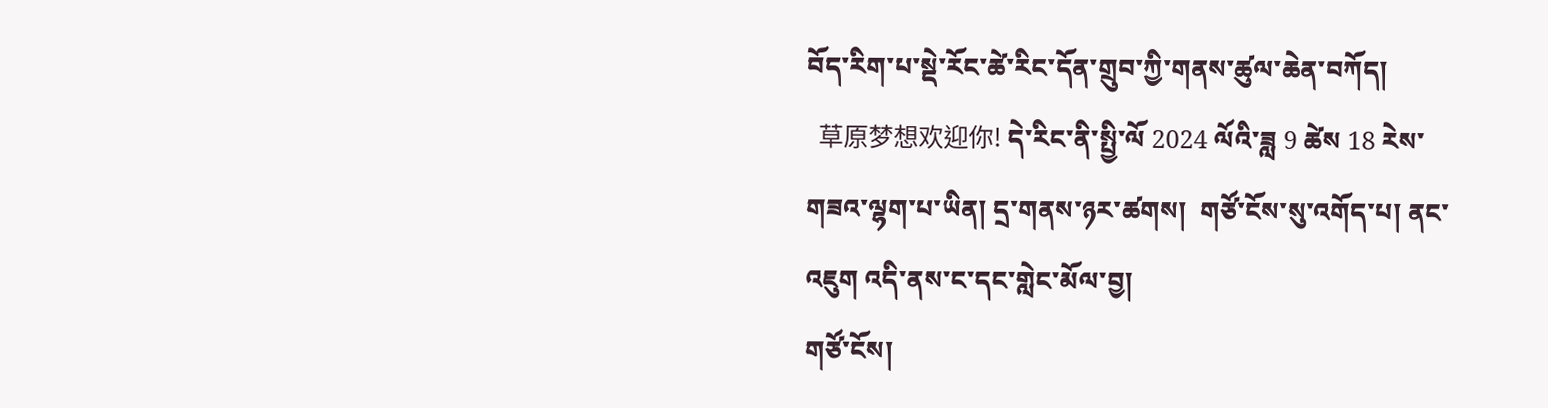བོད་རིག་པ་སྡེ་རོང་ཚེ་རིང་དོན་གྲུབ་ཀྱི་གནས་ཚུལ་ཆེན་བཀོད།
  草原梦想欢迎你! དེ་རིང་ནི་སྤྱི་ལོ 2024 ལོའི་ཟླ 9 ཚེས 18 རེས་གཟའ་ལྷག་པ་ཡིན། དྲ་གནས་ཉར་ཚགས།  གཙོ་ངོས་སུ་འགོད་པ། ནང་འཇུག འདི་ནས་ང་དང་གླེང་མོལ་བྱ།
གཙོ་ངོས།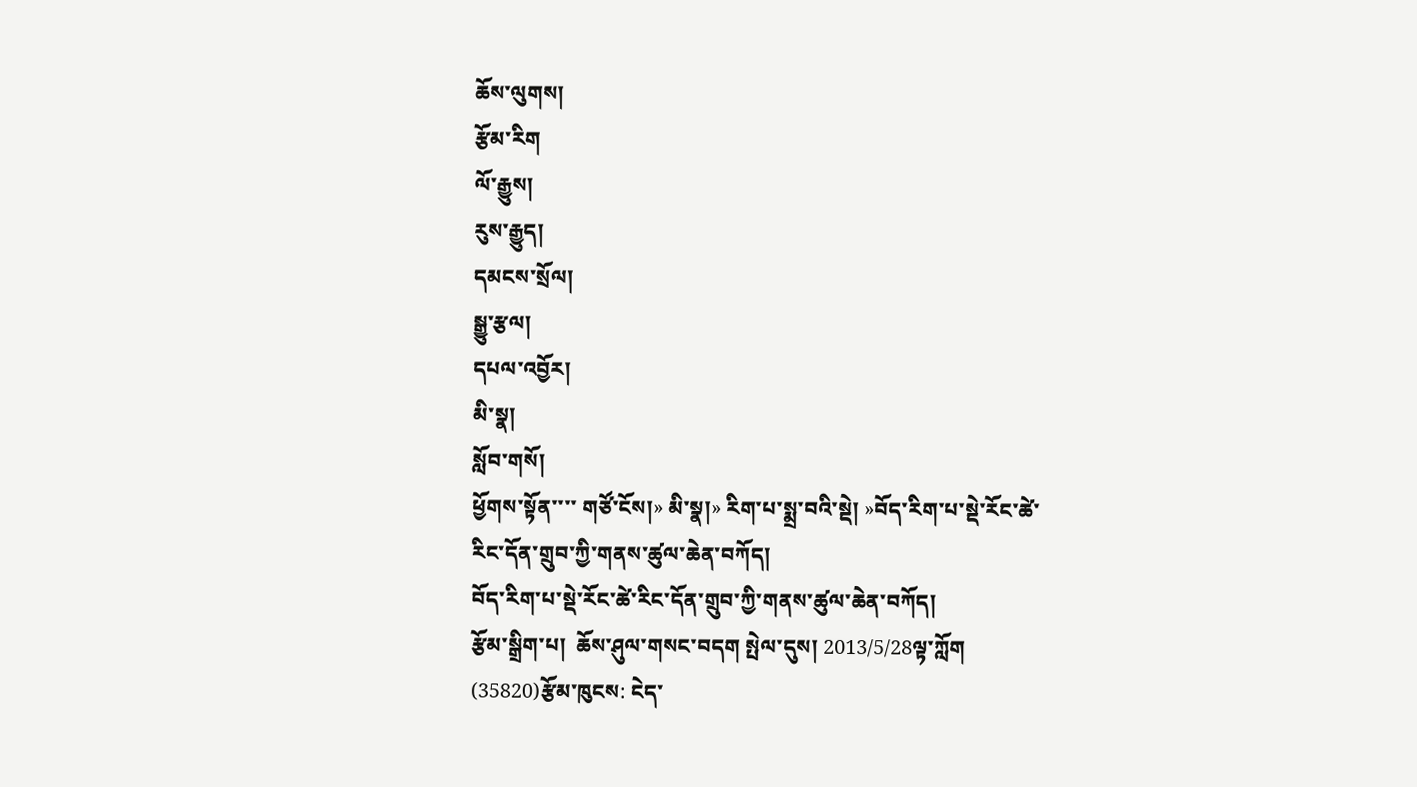ཆོས་ལུགས།
རྩོམ་རིག
ལོ་རྒྱུས།
རུས་རྒྱུད།
དམངས་སྲོལ།
སྒྱུ་རྩལ།
དཔལ་འབྱོར།
མི་སྣ།
སློབ་གསོ།
ཕྱོགས་སྟོན་་་་ གཙོ་ངོས།» མི་སྣ།» རིག་པ་སྨྲ་བའི་སྡེ། »བོད་རིག་པ་སྡེ་རོང་ཚེ་རིང་དོན་གྲུབ་ཀྱི་གནས་ཚུལ་ཆེན་བཀོད།
བོད་རིག་པ་སྡེ་རོང་ཚེ་རིང་དོན་གྲུབ་ཀྱི་གནས་ཚུལ་ཆེན་བཀོད།
རྩོམ་སྒྲིག་པ།  ཆོས་ཤུལ་གསང་བདག སྤེལ་དུས། 2013/5/28ལྟ་ཀློག (35820)རྩོམ་ཁུངས: ངེད་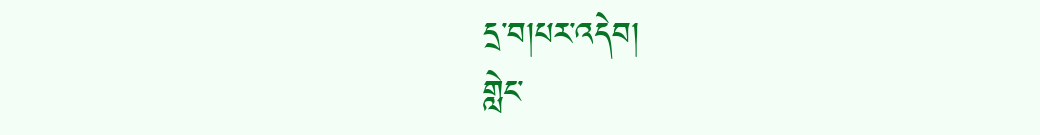དྲ་བ།པར་འདེབ།
གླེང་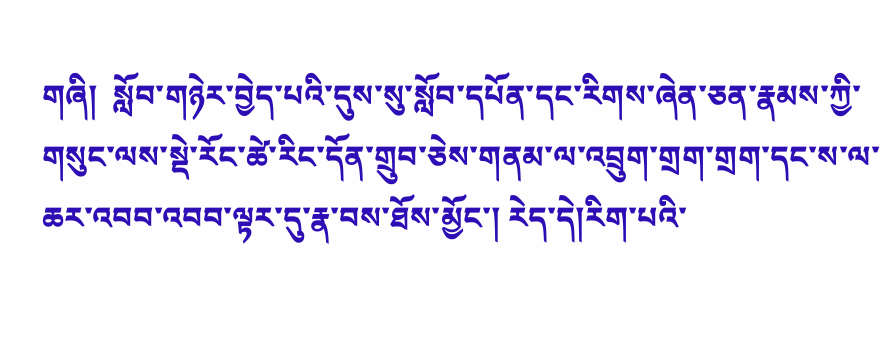གཞི།  སློབ་གཉེར་བྱེད་པའི་དུས་སུ་སློབ་དཔོན་དང་རིགས་ཞེན་ཅན་རྣམས་ཀྱི་གསུང་ལས་སྡེ་རོང་ཚེ་རིང་དོན་གྲུབ་ཅེས་གནམ་ལ་འབྲུག་གྲག་གྲག་དང་ས་ལ་ཆར་འབབ་འབབ་ལྟར་དུ་རྣ་བས་ཐོས་མྱོང་། རེད་དེ།རིག་པའི་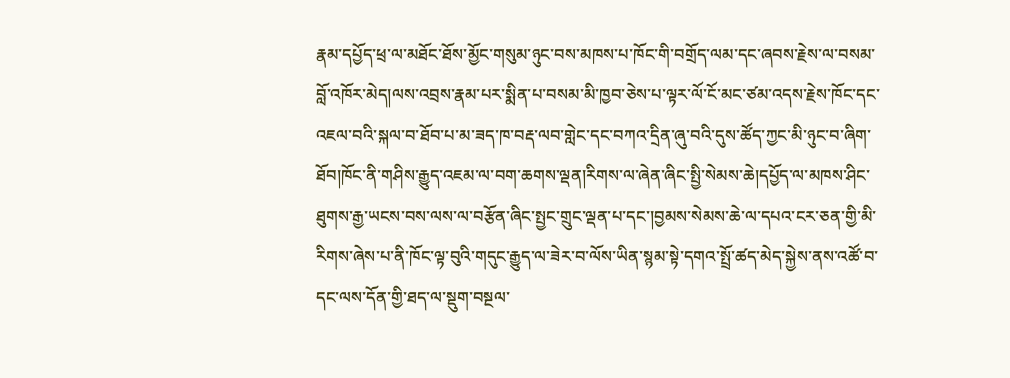རྣམ་དཔྱོད་ཕྲ་ལ་མཐོང་ཐོས་མྱོང་གསུམ་ཉུང་བས་མཁས་པ་ཁོང་གི་བགྲོད་ལམ་དང་ཞབས་རྗེས་ལ་བསམ་བློ་འཁོར་མེད།ལས་འབྲས་རྣམ་པར་སྨིན་པ་བསམ་མི་ཁྱབ་ཅེས་པ་ལྟར་ལོ་ངོ་མང་ཙམ་འདས་རྗེས་ཁོང་དང་འཇལ་བའི་སྐལ་བ་ཐོབ་པ་མ་ཟད་ཁ་བརྡ་ལབ་གླེང་དང་བཀའ་དྲིན་ཞུ་བའི་དུས་ཚོད་ཀྱང་མི་ཉུང་བ་ཞིག་ཐོབ།ཁོང་ནི་གཤིས་རྒྱུད་འཇམ་ལ་བག་ཆགས་ལྡན།རིགས་ལ་ཞེན་ཞིང་སྤྱི་སེམས་ཆེ།དཔྱོད་ལ་མཁས་ཤིང་ཐུགས་རྒྱ་ཡངས་བས་ལས་ལ་བརྩོན་ཞིང་སྤྱང་གྲུང་ལྡན་པ་དང་།བྱམས་སེམས་ཆེ་ལ་དཔའ་ངར་ཅན་གྱི་མི་རིགས་ཞེས་པ་ནི་ཁོང་ལྟ་བུའི་གདུང་རྒྱུད་ལ་ཟེར་བ་ལོས་ཡིན་སྙམ་སྟེ་དགའ་སྤྲོ་ཚད་མེད་སྐྱེས་ནས་འཚོ་བ་དང་ལས་དོན་གྱི་ཐད་ལ་སྡུག་བསྔལ་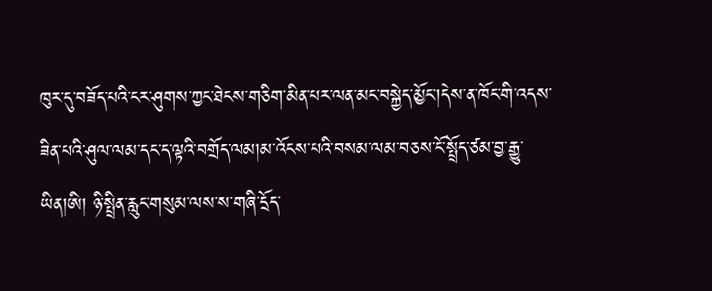ཁུར་དུ་བཟོད་པའི་ངར་ཤུགས་ཀྱང་ཐེངས་གཅིག་མིན་པར་ལན་མང་བསྐྱེད་མྱོང་།དེས་ན་ཁོང་གི་འདས་ཟིན་པའི་ཤུལ་ལམ་དང་ད་ལྟའི་བགྲོད་ལམ།མ་འོངས་པའི་བསམ་ལམ་བཅས་ངོ་སྤྲོད་ཙམ་བྱ་རྒྱུ་ཡིན།ཨི། ཉི་སྤྲིན་རླུང་གསུམ་ལས་ས་གཞི་དྲོད་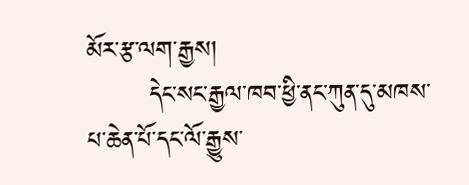མོར་རྩ་ལག་རྒྱས།
       དེང་སང་རྒྱལ་ཁབ་ཕྱི་ནང་ཀུན་དུ་མཁས་པ་ཆེན་པོ་དང་ལོ་རྒྱུས་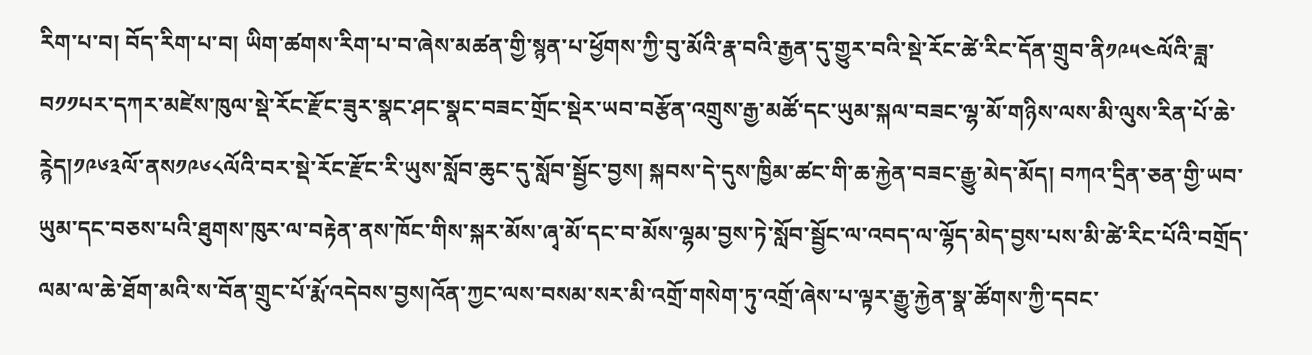རིག་པ་བ། བོད་རིག་པ་བ། ཡིག་ཚགས་རིག་པ་བ་ཞེས་མཚན་གྱི་སྙན་པ་ཕྱོགས་ཀྱི་བུ་མོའི་རྣ་བའི་རྒྱན་དུ་གྱུར་བའི་སྡེ་རོང་ཚེ་རིང་དོན་གྲུབ་ནི༡༩༥༤ལོའི་ཟླ་བ༡༡པར་དཀར་མཛེས་ཁུལ་སྡེ་རོང་རྫོང་ཟུར་སྣང་ཤང་སྣང་བཟང་གྲོང་སྡེར་ཡབ་བརྩོན་འགྲུས་རྒྱ་མཚོ་དང་ཡུམ་སྐལ་བཟང་ལྷ་མོ་གཉིས་ལས་མི་ལུས་རིན་པོ་ཆེ་ཪྙེད།༡༩༦༣ལོ་ནས༡༩༦༨ལོའི་བར་སྡེ་རོང་རྫོང་རི་ཡུས་སློབ་ཆུང་དུ་སློབ་སྦྱོང་བྱས། སྐབས་དེ་དུས་ཁྱིམ་ཚང་གི་ཆ་རྐྱེན་བཟང་རྒྱུ་མེད་མོད། བཀའ་དྲིན་ཅན་གྱི་ཡབ་ཡུམ་དང་བཅས་པའི་ཐུགས་ཁུར་ལ་བརྟེན་ནས་ཁོང་གིས་སྐར་མོས་ཞྭ་མོ་དང་བ་མོས་ལྷམ་བྱས་ཏེ་སློབ་སྦྱོང་ལ་འབད་ལ་ལྷོད་མེད་བྱས་པས་མི་ཚེ་རིང་པོའི་བགྲོད་ལམ་ལ་ཆེ་ཐོག་མའི་ས་བོན་གྲུང་པོ་རྨོ་འདེབས་བྱས།འོན་ཀྱང་ལས་བསམ་སར་མི་འགྲོ་གསེག་ཏུ་འགྲོ་ཞེས་པ་ལྟར་རྒྱུ་རྐྱེན་སྣ་ཚོགས་ཀྱི་དབང་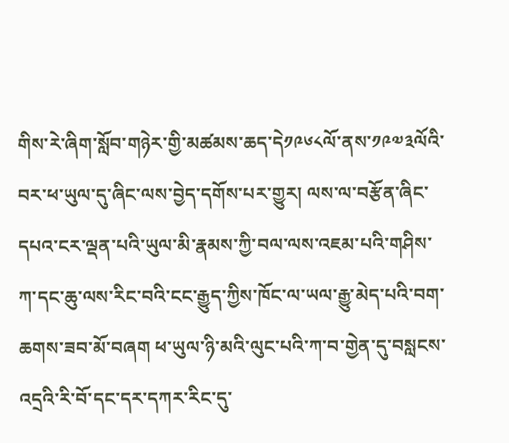གིས་རེ་ཞིག་སློབ་གཉེར་གྱི་མཚམས་ཆད་དེ༡༩༦༨ལོ་ནས་༡༩༧༣ལོའི་བར་ཕ་ཡུལ་དུ་ཞིང་ལས་བྱེད་དགོས་པར་གྱུར། ལས་ལ་བརྩོན་ཞིང་དཔའ་ངར་ལྡན་པའི་ཡུལ་མི་རྣམས་ཀྱི་བལ་ལས་འཇམ་པའི་གཤིས་ཀ་དང་ཆུ་ལས་རིང་བའི་ངང་རྒྱུད་ཀྱིས་ཁོང་ལ་ཡལ་རྒྱུ་མེད་པའི་བག་ཆགས་ཟབ་མོ་བཞག ཕ་ཡུལ་ཉི་མའི་ལུང་པའི་ཀ་བ་གྱེན་དུ་བསླངས་འདྲའི་རི་བོ་དང་དར་དཀར་རིང་དུ་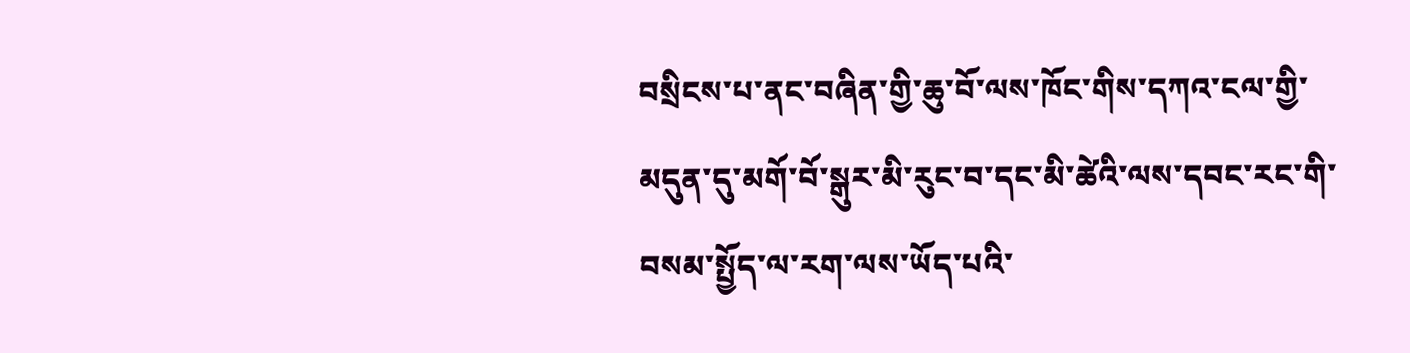བསྲིངས་པ་ནང་བཞིན་གྱི་ཆུ་བོ་ལས་ཁོང་གིས་དཀའ་ངལ་གྱི་མདུན་དུ་མགོ་བོ་སྒུར་མི་རུང་བ་དང་མི་ཚེའི་ལས་དབང་རང་གི་བསམ་སྤྱོད་ལ་རག་ལས་ཡོད་པའི་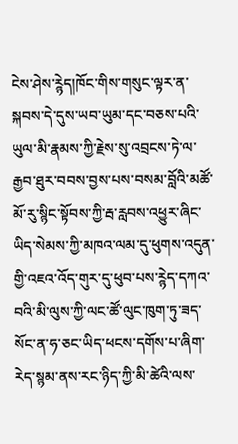ངེས་ཤེས་ཪྙེད།ཁོང་གིས་གསུང་ལྟར་ན་སྐབས་དེ་དུས་ཡབ་ཡུམ་དང་བཅས་པའི་ཡུལ་མི་རྣམས་ཀྱི་རྗེས་སུ་འབྲངས་ཏེ་ལ་རྒྱབ་ཐུར་བབས་བྱས་པས་བསམ་བློའི་མཚོ་མོ་རུ་སྙིང་སྟོབས་ཀྱི་རྦ་རླབས་འཕྱུར་ཞིང་ཡིད་སེམས་ཀྱི་མཁའ་ལམ་དུ་ཕུགས་འདུན་གྱི་འཇའ་འོད་གུར་དུ་ཕུབ་པས་ཪྙེད་དཀའ་བའི་མི་ལུས་ཀྱི་ལང་ཚོ་ལུང་ཁུག་ཏུ་ཟད་སོང་ན་ཧ་ཅང་ཡིད་ཕངས་དགོས་པ་ཞིག་རེད་སྙམ་ནས་རང་ཉིད་ཀྱི་མི་ཚེའི་ལས་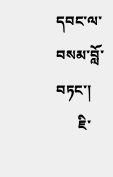དབང་ལ་བསམ་བློ་བཏང་།
      ཇི་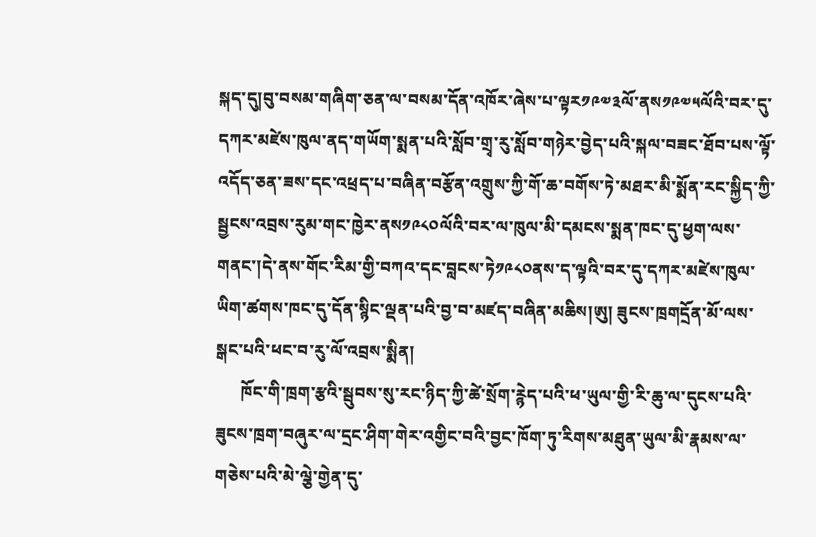སྐད་དུ།བུ་བསམ་གཞིག་ཅན་ལ་བསམ་དོན་འཁོར་ཞེས་པ་ལྟར༡༩༧༣ལོ་ནས༡༩༧༥ལོའི་བར་དུ་དཀར་མཛེས་ཁུལ་ནད་གཡོག་སྨན་པའི་སློབ་གྲྭ་རུ་སློབ་གཉེར་བྱེད་པའི་སྐལ་བཟང་ཐོབ་པས་ལྟོ་འདོད་ཅན་ཟས་དང་འཕྲད་པ་བཞིན་བརྩོན་འགྲུས་ཀྱི་གོ་ཆ་བགོས་ཏེ་མཐར་མི་སྨོན་རང་སྐྱིད་ཀྱི་སྦྱངས་འབྲས་རུམ་གང་ཁྱེར་ནས༡༩༨༠ལོའི་བར་ལ་ཁུལ་མི་དམངས་སྨན་ཁང་དུ་ཕྱག་ལས་གནང་།དེ་ནས་གོང་རིམ་གྱི་བཀའ་དང་བླངས་ཏེ༡༩༨༠ནས་ད་ལྟའི་བར་དུ་དཀར་མཛེས་ཁུལ་ཡིག་ཚགས་ཁང་དུ་དོན་སྙིང་ལྡན་པའི་བྱ་བ་མཛད་བཞིན་མཆིས།ཨུ། ཟུངས་ཁྲགདྲོན་མོ་ལས་སྒང་པའི་ཕང་བ་རུ་ལོ་འབྲས་སྨིན།
      ཁོང་གི་ཁྲག་རྩའི་སྦུབས་སུ་རང་ཉིད་ཀྱི་ཚེ་སྲོག་ཪྙེད་པའི་ཕ་ཡུལ་གྱི་རི་ཆུ་ལ་དུངས་པའི་ཟུངས་ཁྲག་བཞུར་ལ་དྲང་ཤིག་གེར་འགྱིང་བའི་བྱང་ཁོག་ཏུ་རིགས་མཐུན་ཡུལ་མི་རྣམས་ལ་གཅེས་པའི་མེ་ལྕེ་གྱེན་དུ་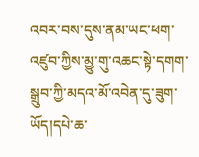འབར་བས་དུས་ནམ་ཡང་ཕག་འཛུབ་ཀྱིས་མྱུ་གུ་འཆང་སྟེ་དགག་སྒྲུབ་ཀྱི་མདའ་མོ་འབེན་དུ་ཟུག་ཡོད།དཔེ་ཆ་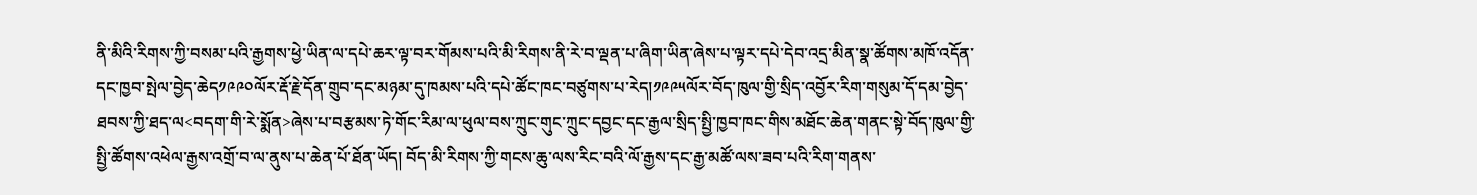ནི་མིའི་རིགས་ཀྱི་བསམ་པའི་རྒྱགས་ཕྱེ་ཡིན་ལ་དཔེ་ཆར་ལྟ་བར་གོམས་པའི་མི་རིགས་ནི་རེ་བ་ལྡན་པ་ཞིག་ཡིན་ཞེས་པ་ལྟར་དཔེ་དེབ་འདྲ་མིན་སྣ་ཚོགས་མཁོ་འདོན་དང་ཁྱབ་སྤེལ་བྱེད་ཆེད༡༩༩༠ལོར་རྡོ་རྗེ་དོན་གྲུབ་དང་མཉམ་དུ་ཁམས་པའི་དཔེ་ཚོང་ཁང་བཙུགས་པ་རེད།༡༩༩༥ལོར་བོད་ཁུལ་གྱི་སྲིད་འབྱོར་རིག་གསུམ་དོ་དམ་བྱེད་ཐབས་ཀྱི་ཐད་ལ<བདག་གི་རེ་སྨོན>ཞེས་པ་བརྩམས་ཏེ་གོང་རིམ་ལ་ཕུལ་བས་ཀྲུང་གུང་ཀྲུང་དབྱང་དང་རྒྱལ་སྲིད་སྤྱི་ཁྱབ་ཁང་གིས་མཐོང་ཆེན་གནང་སྟེ་བོད་ཁུལ་གྱི་སྤྱི་ཚོགས་འཕེལ་རྒྱས་འགྲོ་བ་ལ་ནུས་པ་ཆེན་པོ་ཐོན་ཡོད། བོད་མི་རིགས་ཀྱི་གངས་ཆུ་ལས་རིང་བའི་ལོ་རྒྱས་དང་རྒྱ་མཚོ་ལས་ཟབ་པའི་རིག་གནས་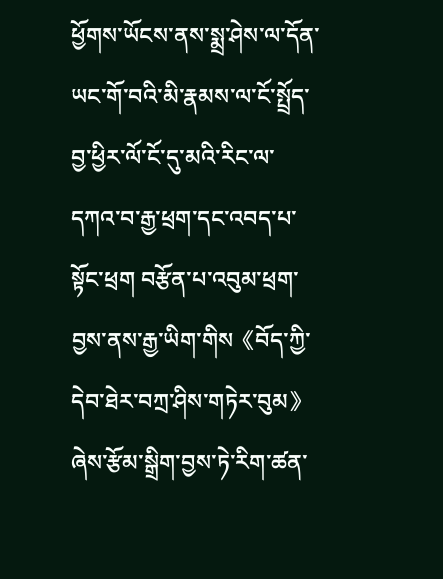ཕྱོགས་ཡོངས་ནས་སྨྲ་ཤེས་ལ་དོན་ཡང་གོ་བའི་མི་རྣམས་ལ་ངོ་སྤྲོད་བྱ་ཕྱིར་ལོ་ངོ་དུ་མའི་རིང་ལ་དཀའ་བ་རྒྱ་ཕྲག་དང་འབད་པ་སྟོང་ཕྲག བརྩོན་པ་འབུམ་ཕྲག་བྱས་ནས་རྒྱ་ཡིག་གིས《བོད་ཀྱི་དེབ་ཐེར་བཀྲ་ཤིས་གཏེར་བུམ》ཞེས་རྩོམ་སྒྲིག་བྱས་ཏེ་རིག་ཚན་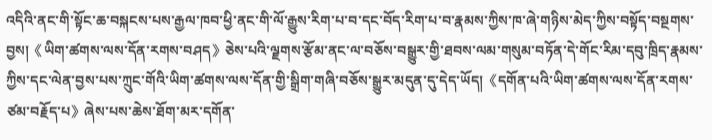འདིའི་ནང་གི་སྟོང་ཆ་བསྐངས་པས་རྒྱལ་ཁབ་ཕྱི་ནང་གི་ལོ་རྒྱུས་རིག་པ་བ་དང་བོད་རིག་པ་བ་རྣམས་ཀྱིས་ཁ་ཞེ་གཉིས་མེད་ཀྱིས་བསྟོད་བསྔགས་བྱས།《ཡིག་ཚགས་ལས་དོན་རགས་བཤད》ཅེས་པའི་ལྗགས་རྩོམ་ནང་ལ་བཅོས་བསྒྱུར་གྱི་ཐབས་ལམ་གསུམ་བཏོན་དེ་གོང་རིམ་དབུ་ཁྲིད་རྣམས་ཀྱིས་དང་ལེན་བྱས་པས་ཀྲུང་གོའི་ཡིག་ཚགས་ལས་དོན་གྱི་སྒྲིག་གཞི་བཅོས་སྒྱུར་མདུན་དུ་དེད་ཡོད།《དགོན་པའི་ཡིག་ཚགས་ལས་དོན་རགས་ཙམ་བརྗོད་པ》ཞེས་པས་ཆེས་ཐོག་མར་དགོན་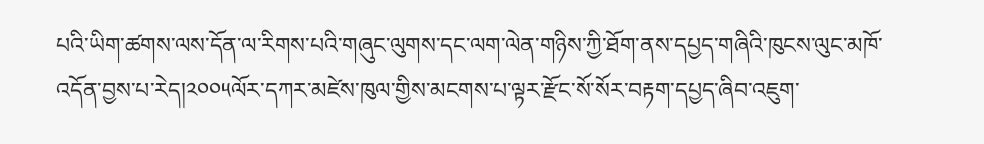པའི་ཡིག་ཚགས་ལས་དོན་ལ་རིགས་པའི་གཞུང་ལུགས་དང་ལག་ལེན་གཉིས་ཀྱི་ཐོག་ནས་དཔྱད་གཞིའི་ཁུངས་ལུང་མཁོ་འདོན་བྱས་པ་རེད།༢༠༠༥ལོར་དཀར་མཛེས་ཁུལ་གྱིས་མངགས་པ་ལྟར་རྫོང་སོ་སོར་བརྟག་དཔྱད་ཞིབ་འཇུག་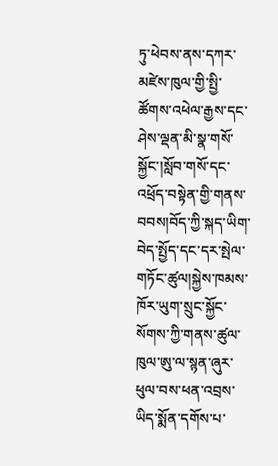ཏུ་ཕེབས་ནས་དཀར་མཛེས་ཁུལ་གྱི་སྤྱི་ཚོགས་འཕེལ་རྒྱས་དང་ཤེས་ལྡན་མི་སྣ་གསོ་སྐྱོང་།སློབ་གསོ་དང་འཕྲོད་བསྟེན་གྱི་གནས་བབས།བོད་ཀྱི་སྐད་ཡིག་བེད་སྤྱོད་དང་དར་སྤེལ་གཏོང་ཚུལ།སྐྱེས་ཁམས་ཁོར་ཡུག་སྲུང་སྐྱོང་སོགས་ཀྱི་གནས་ཚུལ་ཁུལ་ཨུ་ལ་སྙན་ཞུར་ཕུལ་བས་ཕན་འབྲས་ཡིད་སྨོན་དགོས་པ་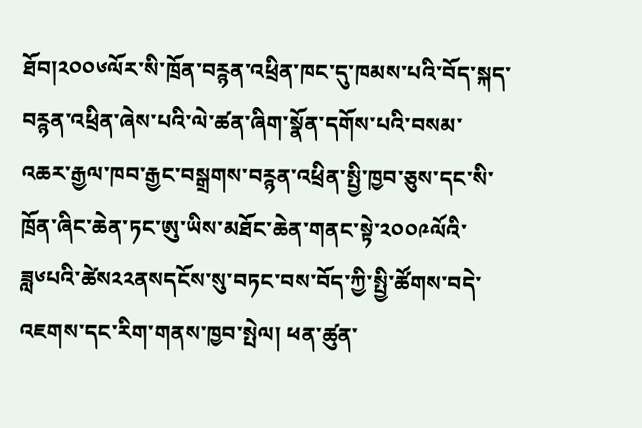ཐོབ།༢༠༠༦ལོར་སི་ཁྲོན་བཪྙན་འཕྲིན་ཁང་དུ་ཁམས་པའི་བོད་སྐད་བཪྙན་འཕྲིན་ཞེས་པའི་ལེ་ཚན་ཞིག་སྣོན་དགོས་པའི་བསམ་འཆར་རྒྱལ་ཁབ་རྒྱང་བསྒྲགས་བཪྙན་འཕྲིན་སྤྱི་ཁྱབ་ཅུས་དང་སི་ཁྲོན་ཞིང་ཆེན་ཏང་ཨུ་ཡིས་མཐོང་ཆེན་གནང་སྟེ་༢༠༠༩ལོའི་ཟླ༦པའི་ཚེས༢༢ནསདངོས་སུ་བཏང་བས་བོད་ཀྱི་སྤྱི་ཚོགས་བདེ་འཇགས་དང་རིག་གནས་ཁྱབ་སྤེལ། ཕན་ཚུན་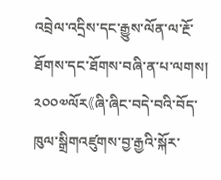འབྲེལ་འདྲིས་དང་རྒྱུས་ལོན་ལ་རྔོ་ཐོགས་དང་ཐོགས་བཞི་ན་པ་ལགས། ༢༠༠༧ལོར《ཞི་ཞིང་བདེ་བའི་བོད་ཁུལ་སྒྲིགའཛུགས་བྱ་རྒྱའི་སྐོར་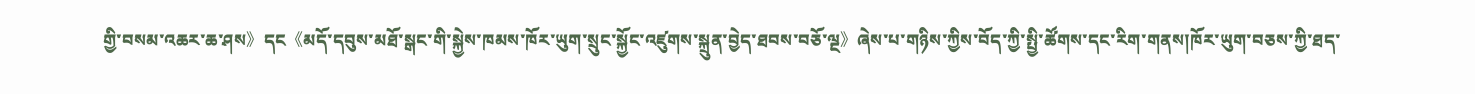གྱི་བསམ་འཆར་ཆ་ཤས》དང《མདོ་དབུས་མཐོ་སྒང་གི་སྐྱེས་ཁམས་ཁོར་ཡུག་སྲུང་སྐྱོང་འཛུགས་སྐྲུན་བྱེད་ཐབས་བཅོ་ལྔ》ཞེས་པ་གཉིས་ཀྱིས་བོད་ཀྱི་སྤྱི་ཚོགས་དང་རིག་གནས།ཁོར་ཡུག་བཅས་ཀྱི་ཐད་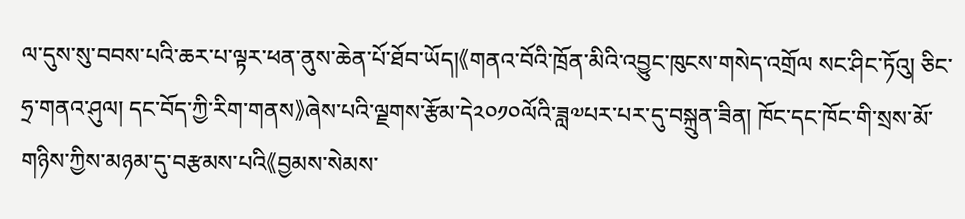ལ་དུས་སུ་བབས་པའི་ཆར་པ་ལྟར་ཕན་ནུས་ཆེན་པོ་ཐོབ་ཡོད།《གནའ་བོའི་ཁྲོན་མིའི་འབྱུང་ཁུངས་གསེད་འགྲོལ སང་ཤིང་ཏོའུ། ཅིང་ཧྲ་གནའ་ཤུལ། དང་བོད་ཀྱི་རིག་གནས》ཞེས་པའི་ལྗགས་རྩོམ་དེ༢༠༡༠ལོའི་ཟླ༧པར་པར་དུ་བསྐྲུན་ཟིན། ཁོང་དང་ཁོང་གི་སྲས་མོ་གཉིས་ཀྱིས་མཉམ་དུ་བརྩམས་པའི《བྱམས་སེམས་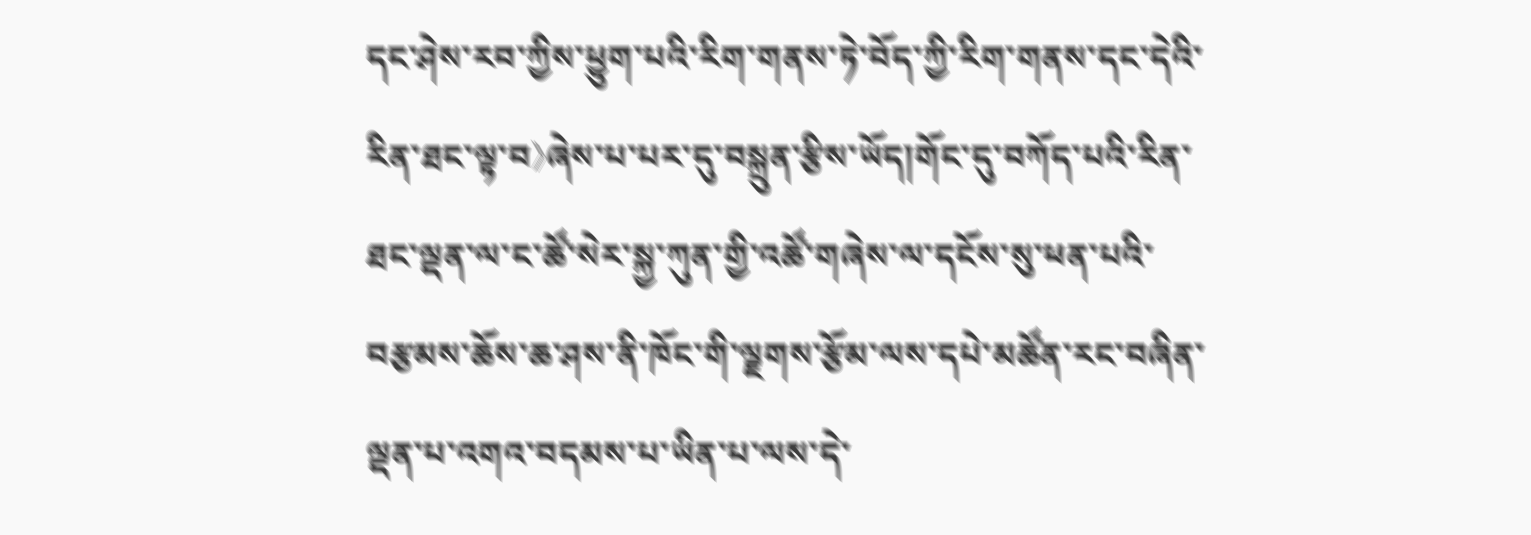དང་ཤེས་རབ་ཀྱིས་ཕྱུག་པའི་རིག་གནས་ཏེ་བོད་ཀྱི་རིག་གནས་དང་དེའི་རིན་ཐང་ལྟ་བ》ཞེས་པ་པར་དུ་བསྐྲུན་རྩིས་ཡོད།གོང་དུ་བཀོད་པའི་རིན་ཐང་ལྡན་ལ་ང་ཚོ་སེར་སྐྱ་ཀུན་གྱི་འཚོ་གཞེས་ལ་དངོས་སུ་ཕན་པའི་བརྩམས་ཆོས་ཆ་ཤས་ནི་ཁོང་གི་ལྗགས་རྩོམ་ལས་དཔེ་མཚོན་རང་བཞིན་ལྡན་པ་འགའ་བདམས་པ་ཡིན་པ་ལས་དེ་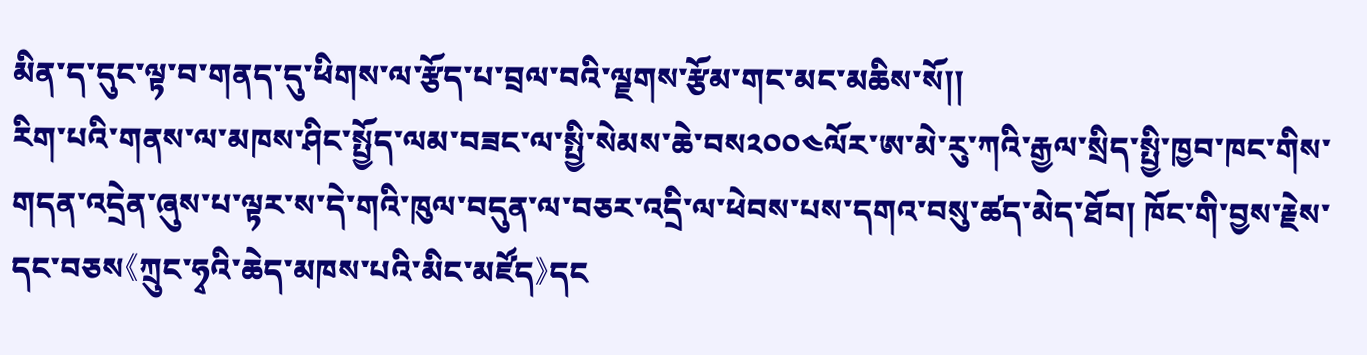མིན་ད་དུང་ལྟ་བ་གནད་དུ་ཕིགས་ལ་རྩོད་པ་བྲལ་བའི་ལྗགས་རྩོམ་གང་མང་མཆིས་སོ།།
རིག་པའི་གནས་ལ་མཁས་ཤིང་སྤྱོད་ལམ་བཟང་ལ་སྤྱི་སེམས་ཆེ་བས༢༠༠༤ལོར་ཨ་མེ་རུ་ཀའི་རྒྱལ་སྲིད་སྤྱི་ཁྱབ་ཁང་གིས་གདན་འདྲེན་ཞུས་པ་ལྟར་ས་དེ་གའི་ཁུལ་བདུན་ལ་བཅར་འདྲི་ལ་ཕེབས་པས་དགའ་བསུ་ཚད་མེད་ཐོབ། ཁོང་གི་བྱས་རྗེས་དང་བཅས《ཀྲུང་ཧྭའི་ཆེད་མཁས་པའི་མིང་མཛོད》དང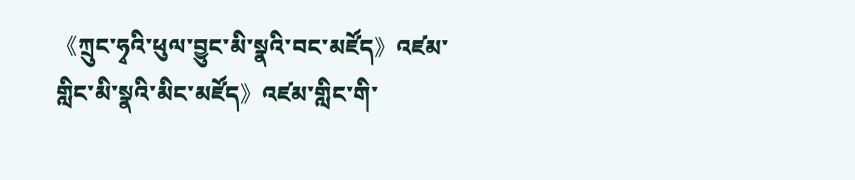《ཀྲུང་ཧྭའི་ཕུལ་བྱུང་མི་སྣའི་བང་མཛོད》འཛམ་གླིང་མི་སྣའི་མིང་མཛོད》འཛམ་གླིང་གི་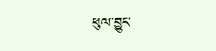ཕུལ་བྱུང་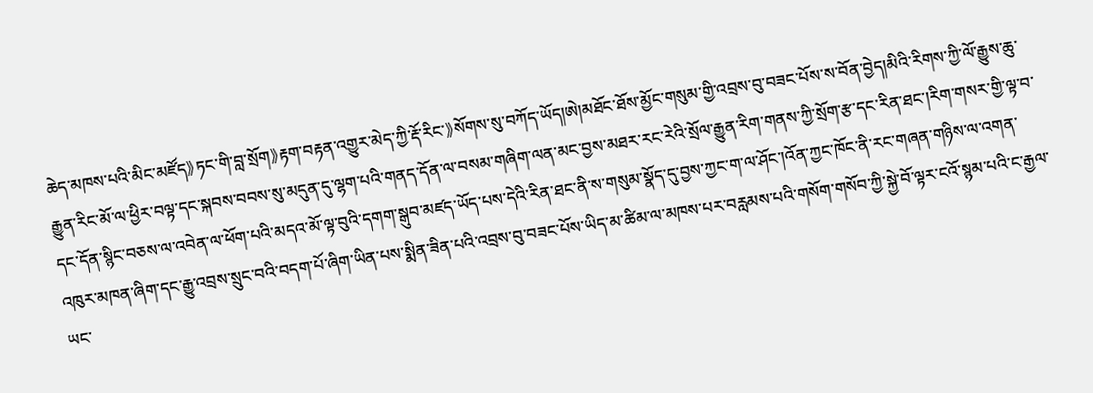ཆེད་མཁས་པའི་མིང་མཛོད》ཏང་གི་བླ་སྲོག》རྟག་བརྟན་འགྱུར་མེད་ཀྱི་རྡོ་རིང་》སོགས་སུ་བཀོད་ཡོད།ཨེ།མཐོང་ཐོས་མྱོང་གསུམ་གྱི་འབྲས་བུ་བཟང་པོས་ས་བོན་བྱེད།མིའི་རིགས་ཀྱི་ལོ་རྒྱུས་ཆུ་རྒྱུན་རིང་མོ་ལ་ཕྱིར་བལྟ་དང་སྐབས་བབས་སུ་མདུན་དུ་ལྷག་པའི་གནད་དོན་ལ་བསམ་གཞིག་ལན་མང་བྱས་མཐར་རང་རེའི་སྲོལ་རྒྱུན་རིག་གནས་ཀྱི་སྲོག་རྩ་དང་རིན་ཐང་།རིག་གསར་གྱི་ལྟ་བ་དང་དོན་སྙིང་བཅས་ལ་འབེན་ལ་ཕོག་པའི་མདའ་མོ་ལྟ་བུའི་དགག་སྒུབ་མཛད་ཡོད་པས་དེའི་རིན་ཐང་ནི་ས་གསུམ་སྣོད་དུ་བྱས་ཀྱང་ག་ལ་ཤོང་།འོན་ཀྱང་ཁོང་ནི་རང་གཞན་གཉིས་ལ་འགན་འཁུར་མཁན་ཞིག་དང་རྒྱུ་འབྲས་སྲུང་བའི་བདག་པོ་ཞིག་ཡིན་པས་སྨིན་ཟིན་པའི་འབྲས་བུ་བཟང་པོས་ཡིད་མ་ཚིམ་ལ་མཁས་པར་བརླམས་པའི་གསོག་གསོབ་ཀྱི་སྐྱེ་བོ་ལྟར་ངའོ་སྙམ་པའི་ང་རྒྱལ་ཡང་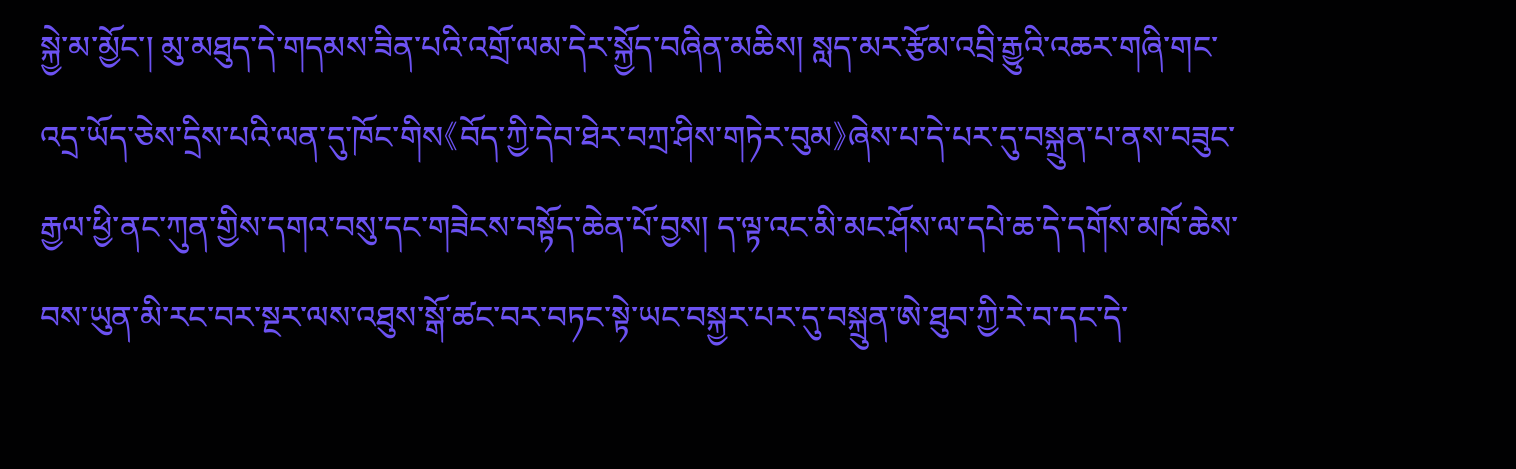སྐྱེ་མ་མྱོང་། མུ་མཐུད་དེ་གདམས་ཟིན་པའི་འགྲོ་ལམ་དེར་སྐྱོད་བཞིན་མཆིས། སླད་མར་རྩོམ་འབྲི་རྒྱུའི་འཆར་གཞི་གང་འདྲ་ཡོད་ཅེས་དྲིས་པའི་ལན་དུ་ཁོང་གིས《བོད་ཀྱི་དེབ་ཐེར་བཀྲ་ཤིས་གཏེར་བུམ》ཞེས་པ་དེ་པར་དུ་བསྐྲུན་པ་ནས་བཟུང་རྒྱལ་ཕྱི་ནང་ཀུན་གྱིས་དགའ་བསུ་དང་གཟེངས་བསྟོད་ཆེན་པོ་བྱས། ད་ལྟ་འང་མི་མང་ཤོས་ལ་དཔེ་ཆ་དེ་དགོས་མཁོ་ཆེས་བས་ཡུན་མི་རང་བར་སྔར་ལས་འཐུས་སྒོ་ཚང་བར་བཏང་སྟེ་ཡང་བསྐྱར་པར་དུ་བསྐྲུན་ཨེ་ཐུབ་ཀྱི་རེ་བ་དང་དེ་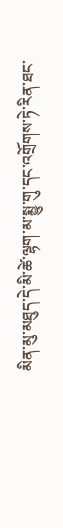མིན་མུ་མཐུད་དེ་མི་ཚེ་ལྷག་མ་སྨྱུ་གུ་དང་འགྲོགས་ཏེ་རིན་ཐང་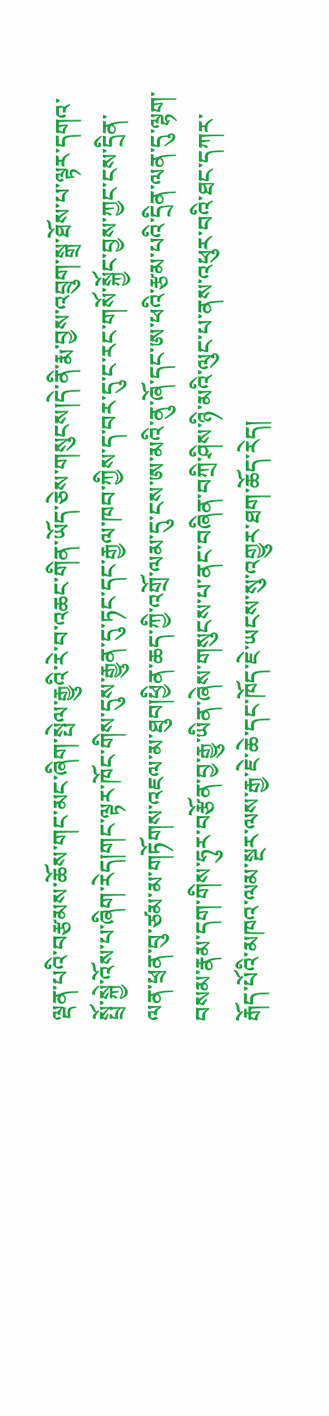ལྡན་པའི་བརྩམས་ཆོས་གང་མང་ཞིག་སྤེལ་རྒྱུའི་རེ་བ་འཆང་གིན་ཡོད་ཅེས་གསུངས།དེ་ནི་རྨ་བྱས་འབྲུག་སྒྲ་ཐོས་པ་ལྟར་དགའ་སྤྲོ་སྐྱེ་འོས་པ་ཞིག་རེད།གང་ལྟར་ཁོང་གིས་དུས་རྒྱུན་དུ་ཏང་དང་རྒྱལ་ཁབ་ཀྱིས་ད་བར་དུ་ང་རང་གསོ་སྐྱོང་བྱས་ཀྱང་ངས་དྲིན་ལན་ཕྲན་བུ་ཙམ་མ་གཏོགས་འཇལ་མ་ཐུབ།ཕྱིན་ཆད་ཀྱི་འགྲོ་ལམ་དུ་ངས་ཨ་མའི་ནུ་ཞོ་དང་ཨ་ཕའི་རྩམ་པའི་དྲིན་ལན་དུ་ལྷག་བསམ་རྣམ་དག་གིས་ཧུར་བརྩོན་བྱ་རྒྱུ་ཡིན་ཞེས་གསུངས་པ་ནང་བཞིན་བཀྲི་ཤིས་ཉི་མའི་ལུང་པ་ནས་འཕུར་བའི་ཐང་དཀར་རྒོད་པོའི་མཁའ་ལམ་སྔར་ལས་རྒྱ་ཇེ་ཆེ་དང་ཁོད་ཇེ་ཡངས་སུ་འགྱུར་ཐག་ཆོད་རེད།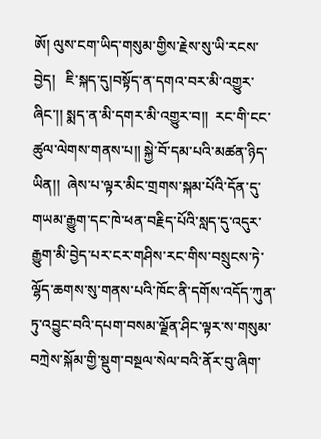ཨོ། ལུས་ངག་ཡིད་གསུམ་གྱིས་རྗེས་སུ་ཡི་རངས་བྱེད།   ཇི་སྐད་དུ།བསྟོད་ན་དགའ་བར་མི་འགྱུར་ཞིང་།། སྨད་ན་མི་དགར་མི་འགྱུར་བ༎  རང་གི་ངང་ཚུལ་ལེགས་གནས་པ༎ སྐྱེ་བོ་དམ་པའི་མཚན་ཉིད་ཡིན།།  ཞེས་པ་ལྟར་མིང་གྲགས་སྐམ་པོའི་དོན་དུ་གཡམ་རྒྱུག་དང་ཁེ་ཕན་བརྗིད་པོའི་སླད་དུ་འདུར་རྒྱུག་མི་བྱེད་པར་ངར་གཤིས་རང་གིས་བསྲུངས་ཏེ་ལྷོད་ཆགས་སུ་གནས་པའི་ཁོང་ནི་དགོས་འདོད་ཀུན་ཏུ་འབྱུང་བའི་དཔག་བསམ་ལྗོན་ཤིང་ལྟར་ས་གསུམ་བཀྲེས་སྐོམ་གྱི་སྡུག་བསྔལ་སེལ་བའི་ནོར་བུ་ཞིག་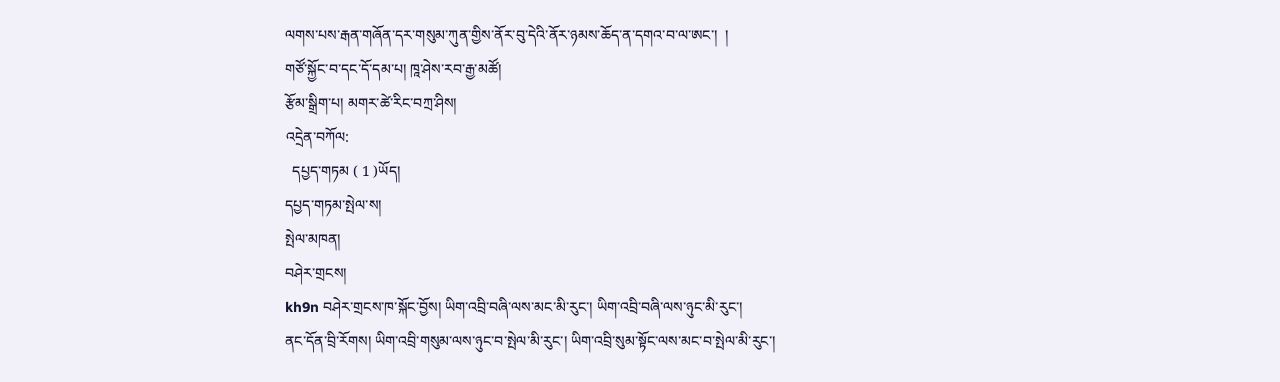ལགས་པས་རྒན་གཞོན་དར་གསུམ་ཀུན་གྱིས་ནོར་བུ་དེའི་ནོར་ཉམས་ཆོད་ན་དགའ་བ་ལ་ཨང་།  །
གཙོ་སྐྱོང་བ་དང་དོ་དམ་པ། ཁཱ་ཤེས་རབ་རྒྱ་མཚོ།
རྩོམ་སྒྲིག་པ། མགར་ཚེ་རིང་བཀྲ་ཤིས།
འདྲེན་བཀོལ:
  དཔྱད་གཏམ ( 1 )ཡོད།
དཔྱད་གཏམ་སྤེལ་ས།
སྤེལ་མཁན།
བཤེར་གྲངས།
kh9n བཤེར་གྲངས་ཁ་སྐོང་བྱོས། ཡིག་འབྲི་བཞི་ལས་མང་མི་རུང་། ཡིག་འབྲི་བཞི་ལས་ཉུང་མི་རུང་།
ནང་དོན་བྲི་རོགས། ཡིག་འབྲི་གསུམ་ལས་ཉུང་བ་སྤེལ་མི་རུང་། ཡིག་འབྲི་སུམ་སྟོང་ལས་མང་བ་སྤེལ་མི་རུང་།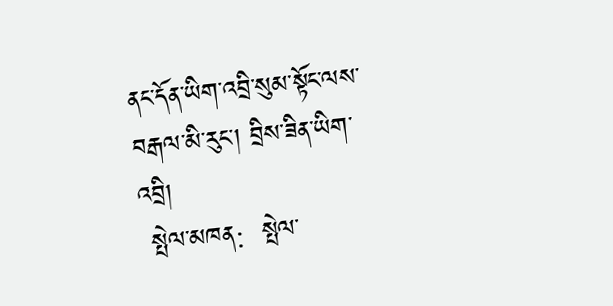ནང་དོན་ཡིག་འབྲི་སུམ་སྟོང་ལས་བརྒལ་མི་རུང་། བྲིས་ཟིན་ཡིག་འབྲི།
 སྤེལ་མཁན:  སྤེལ་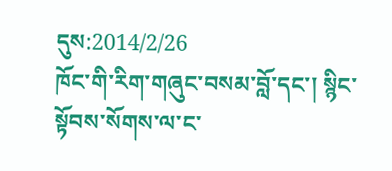དུས:2014/2/26
ཁོང་གི་རིག་གཞུང་བསམ་བློ་དང་། སྙིང་སྟོབས་སོགས་ལ་ང་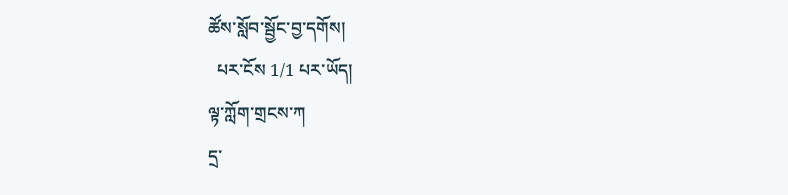ཚོས་སློབ་སྦྱོང་བྱ་དགོས།
  པར་ངོས 1/1 པར་ཡོད།
ལྟ་ཀློག་གྲངས་ཀ
དྲ་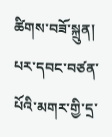ཚིགས་བཟོ་སྐྲུན།
པར་དབང་བཙན་པོའི་མགར་གྱི་དྲ་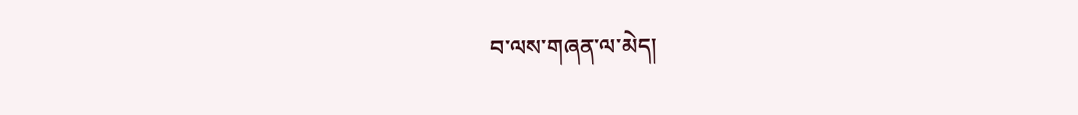བ་ལས་གཞན་ལ་མེད།